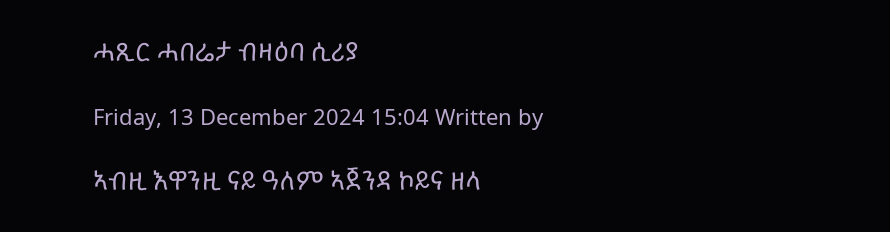ሓጺር ሓበሬታ ብዛዕባ ሲሪያ

Friday, 13 December 2024 15:04 Written by

ኣብዚ እዋንዚ ናይ ዓለም ኣጀንዳ ኮይና ዘላ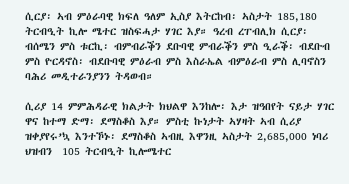ሲርያ፡ ኣብ ምዕራባዊ ክፍለ ዓለም ኢስያ እትርከብ፡ ኣስታት 185,180 ትርብዒት ኪሎ ሜተር ዝስፍሓታ ሃገር እያ። ዓረብ ረፐብሊክ ሲርያ፡ ብሰሜን ምስ ቱርኪ፡ ብምብራቕን ደቡባዊ ምብራቕን ምስ ዒራቕ፡ ብደቡብ ምስ ዮርዳኖስ፡ ብደቡባዊ ምዕራብ ምስ እስራኤል ብምዕራብ ምስ ሊባኖስን ባሕሪ መዲተራንያንን ትዳወብ።

ሲሪያ 14 ምምሕዳራዊ ክልታት ክህልዋ እንከሎ፡ እታ ዝዓበየት ናይታ ሃገር ዋና ከተማ ድማ፡ ደማስቆስ እያ። ምስቲ ኩነታት ኣሃዛት ኣብ ሲሪያ ዝቀያየሩ’ኳ እንተኾኑ፡ ደማስቆስ ኣብዚ እዋንዚ ኣስታት 2,685,000 ነባሪ ህዝብን  105 ትርብዒት ኪሎሜተር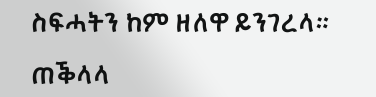ስፍሓትን ከም ዘለዋ ይንገረላ።

ጠቕላላ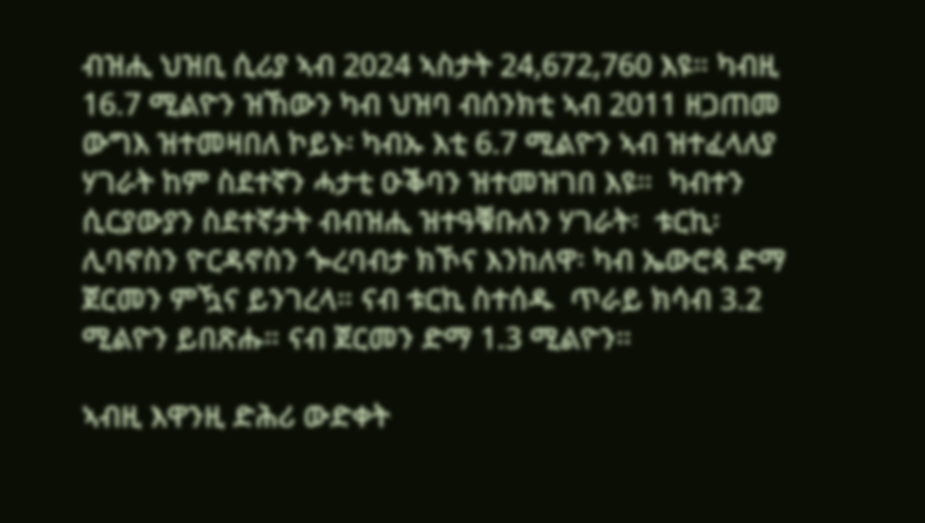ብዝሒ ህዝቢ ሲሪያ ኣብ 2024 ኣስታት 24,672,760 እዩ። ካብዚ 16.7 ሚልዮን ዝኸውን ካብ ህዝባ ብሰንክቲ ኣብ 2011 ዘጋጠመ ውግእ ዝተመዛበለ ኮይኑ፡ ካብኡ እቲ 6.7 ሚልዮን ኣብ ዝተፈላለያ ሃገራት ከም ስደተኛን ሓታቲ ዑቕባን ዝተመዝገበ እዩ።  ካብተን ሲርያውያን ስደተኛታት ብብዝሒ ዝተዓቑቡለን ሃገራት፡  ቱርኪ፡ ሊባኖስን ዮርዳኖስን ጐረባብታ ክኾና እንከለዋ፡ ካብ ኤውሮጳ ድማ ጀርመን ምዃና ይንገረላ። ናብ ቱርኪ ስተሰዱ  ጥራይ ክሳብ 3.2 ሚልዮን ይበጽሑ። ናብ ጀርመን ድማ 1.3 ሚልዮን።

ኣብዚ እዋንዚ ድሕሪ ውድቀት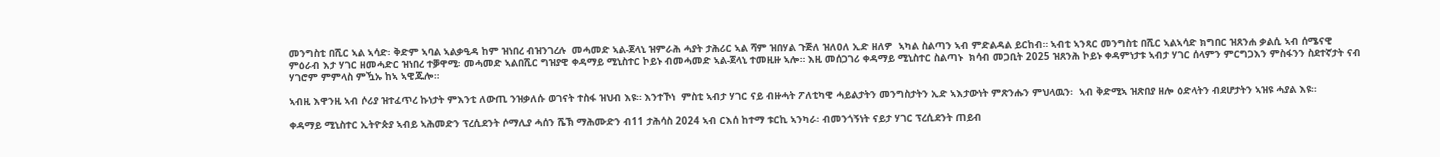መንግስቲ በሺር ኣል ኣሳድ፡ ቅድም ኣባል ኣልቃዒዳ ከም ዝነበረ ብዝንገረሉ  መሓመድ ኣል-ጀላኒ ዝምራሕ ሓያት ታሕሪር ኣል ሻም ዝበሃል ጉጅለ ዝለዐለ ኢድ ዘለዎ  ኣካል ስልጣን ኣብ ምድልዳል ይርከብ። ኣብቲ ኣንጻር መንግስቲ በሺር ኣልኣሳድ ክግበር ዝጸንሐ ቃልሲ ኣብ ሰሜናዊ ምዕራብ እታ ሃገር ዘመሓድር ዝነበረ ተቓዋሚ፡ መሓመድ ኣልበሺር ግዝያዊ ቀዳማይ ሚኒስተር ኮይኑ ብመሓመድ ኣል-ጀላኒ ተመዚዙ ኣሎ። እዚ መሰጋገሪ ቀዳማይ ሚኒስተር ስልጣኑ  ክሳብ መጋቢት 2025 ዝጸንሕ ኮይኑ ቀዳምነታቱ ኣብታ ሃገር ሰላምን ምርግጋእን ምስፋንን ስደተኛታት ናብ ሃገሮም ምምላስ ምዃኡ ከኣ ኣዊጁሎ።

ኣብዚ እዋንዚ ኣብ ሶሪያ ዝተፈጥረ ኩነታት ምእንቲ ለውጢ ንዝቃለሱ ወገናት ተስፋ ዝህብ እዩ። እንተኾነ  ምስቲ ኣብታ ሃገር ናይ ብዙሓት ፖለቲካዊ ሓይልታትን መንግስታትን ኢድ ኣእታውነት ምጽንሑን ምህላዉን፡  ኣብ ቅድሚኣ ዝጽበያ ዘሎ ዕድላትን ብደሆታትን ኣዝዩ ሓያል እዩ።

ቀዳማይ ሚኒስተር ኢትዮጵያ ኣብይ ኣሕመድን ፕረሲደንት ሶማሊያ ሓሰን ሼኽ ማሕሙድን ብ11 ታሕሳስ 2024 ኣብ ርእሰ ከተማ ቱርኪ ኣንካራ፡ ብመንጎኝነት ናይታ ሃገር ፕረሲደንት ጠይብ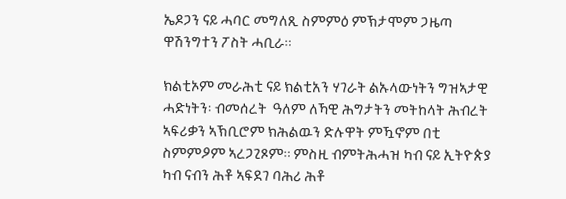ኤዶጋን ናይ ሓባር መግለጺ ስምምዕ ምኽታሞም ጋዜጣ ዋሽንግተን ፖስት ሓቢራ።

ክልቲኦም መራሕቲ ናይ ክልቲአን ሃገራት ልኡላውነትን ግዝኣታዊ ሓድነትን፡ ብመሰረት  ዓለም ለኻዊ ሕግታትን መትከላት ሕብረት ኣፍሪቃን ኣኽቢሮም ክሕልዉን ድሉዋት ምዃኖም በቲ ስምምዖም ኣረጋጊጾም። ምስዚ ብምትሕሓዝ ካብ ናይ ኢትዮጵያ ካብ ናብን ሕቶ ኣፍደገ ባሕሪ ሕቶ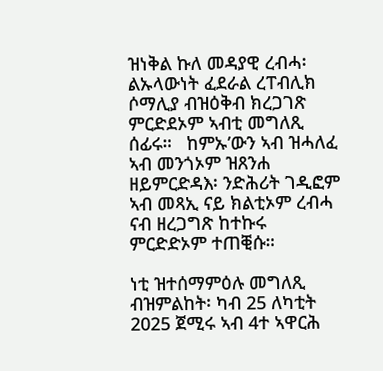ዝነቅል ኩለ መዳያዊ ረብሓ፡ ልኡላውነት ፈደራል ረፐብሊክ ሶማሊያ ብዝዕቅብ ክረጋገጽ ምርድደኦም ኣብቲ መግለጺ ሰፊሩ።   ከምኡ’ውን ኣብ ዝሓለፈ ኣብ መንጎኦም ዝጸንሐ ዘይምርድዳእ፡ ንድሕሪት ገዲፎም ኣብ መጻኢ ናይ ክልቲኦም ረብሓ ናብ ዘረጋግጽ ከተኩሩ ምርድድኦም ተጠቒሱ።

ነቲ ዝተሰማምዕሉ መግለጺ ብዝምልከት፡ ካብ 25 ለካቲት 2025 ጀሚሩ ኣብ 4ተ ኣዋርሕ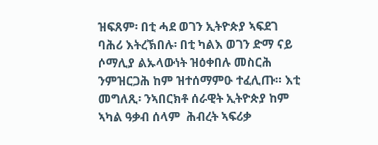ዝፍጸም፡ በቲ ሓደ ወገን ኢትዮጵያ ኣፍደገ ባሕሪ እትረኽበሉ፡ በቲ ካልእ ወገን ድማ ናይ ሶማሊያ ልኡላውነት ዝዕቀበሉ መስርሕ ንምዝርጋሕ ከም ዝተሰማምዑ ተፈሊጡ። እቲ መግለጺ፡ ንኣበርክቶ ሰራዊት ኢትዮጵያ ከም ኣካል ዓቃብ ሰላም  ሕብረት ኣፍሪቃ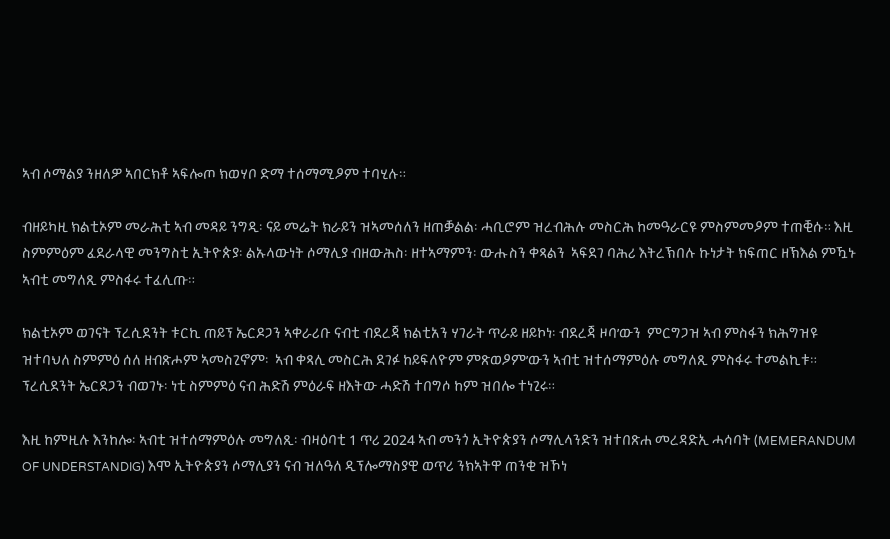ኣብ ሶማልያ ንዘለዎ ኣበርክቶ ኣፍሎጦ ክወሃቦ ድማ ተሰማሚዖም ተባሂሉ።

ብዘይካዚ ክልቲኦም መራሕቲ ኣብ መዳይ ንግዲ፡ ናይ መሬት ክራይን ዝኣመሰለን ዘጠቓልል፡ ሓቢሮም ዝረብሕሉ መስርሕ ከመዓራርዩ ምስምመዖም ተጠቒሱ። እዚ ስምምዕም ፈደራላዊ መንግስቲ ኢትዮጵያ፡ ልኡላውነት ሶማሊያ ብዘውሕስ፡ ዘተኣማምን፡ ውሑስን ቀጻልን  ኣፍደገ ባሕሪ እትረኽበሉ ኩነታት ክፍጠር ዘኽእል ምዃኑ ኣብቲ መግለጺ ምስፋሩ ተፈሊጡ።

ክልቲኦም ወገናት ፕረሲደንት ቱርኪ ጠይፕ ኤርዶጋን ኣቀራሪቡ ናብቲ ብደረጃ ክልቲአን ሃገራት ጥራይ ዘይኮነ፡ ብደረጃ ዞባ’ውን  ምርግጋዝ ኣብ ምስፋን ክሕግዝዩ ዝተባህለ ስምምዕ ሰለ ዘብጽሖም ኣመስጊኖም፡  ኣብ ቀጻሊ መስርሕ ደገፉ ከይፍለዮም ምጽወዖም’ውን ኣብቲ ዝተሰማምዕሉ መግለጺ ምስፋሩ ተመልኪቱ። ፕረሲደንት ኤርደጋን ብወገኑ፡ ነቲ ስምምዕ ናብ ሕድሽ ምዕራፍ ዘእትው ሓድሽ ተበግሶ ከም ዝበሎ ተነጊሩ።

እዚ ከምዚሉ እንከሎ፡ ኣብቲ ዝተሰማምዕሉ መግለጺ፡ ብዛዕባቲ 1 ጥሪ 2024 ኣብ መንጎ ኢትዮጵያን ሶማሊላንድን ዝተበጽሐ መረዳድኢ ሓሳባት (MEMERANDUM OF UNDERSTANDIG) እሞ ኢትዮጵያን ሶማሊያን ናብ ዝለዓለ ዲፕሎማስያዊ ወጥሪ ንክኣትዋ ጠንቂ ዝኾነ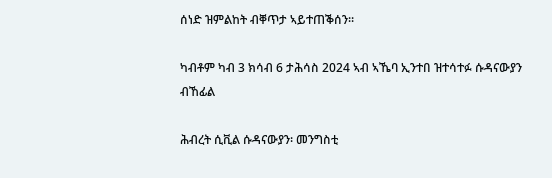ሰነድ ዝምልከት ብቐጥታ ኣይተጠቕሰን።

ካብቶም ካብ 3 ክሳብ 6 ታሕሳስ 2024 ኣብ ኣኼባ ኢንተበ ዝተሳተፉ ሱዳናውያን ብኸፊል

ሕብረት ሲቪል ሱዳናውያን፡ መንግስቲ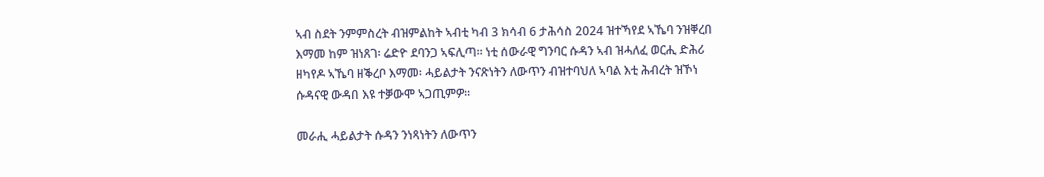ኣብ ስደት ንምምስረት ብዝምልከት ኣብቲ ካብ 3 ክሳብ 6 ታሕሳስ 2024 ዝተኻየደ ኣኼባ ንዝቐረበ እማመ ከም ዝነጸገ፡ ሬድዮ ደባንጋ ኣፍሊጣ። ነቲ ሰውራዊ ግንባር ሱዳን ኣብ ዝሓለፈ ወርሒ ድሕሪ ዘካየዶ ኣኼባ ዘቕረቦ እማመ፡ ሓይልታት ንናጽነትን ለውጥን ብዝተባህለ ኣባል እቲ ሕብረት ዝኾነ ሱዳናዊ ውዳበ እዩ ተቓውሞ ኣጋጢምዎ።

መራሒ ሓይልታት ሱዳን ንነጻነትን ለውጥን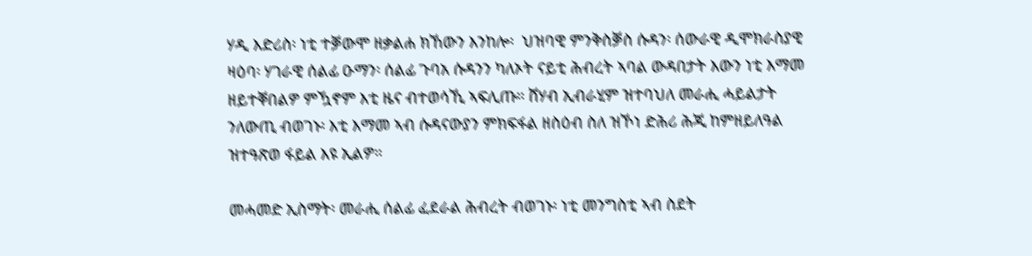ሃዲ እድሪስ፡ ነቲ ተቓውሞ ዘቃልሐ ክኸውን እንከሎ፡  ህዝባዊ ምንቅስቓስ ሱዳን፡ ሰውራዊ ዲሞክራስያዊ ዛዕባ፡ ሃገራዊ ሰልፊ ዑማን፡ ሰልፊ ጉባአ ሱዳንን ካለኦት ናይቲ ሕብረት ኣባል ውዳበታት እውን ነቲ እማመ ዘይተቐበልዎ ምዃኖም እቲ ዜና ብተወሳኺ ኣፍሊጡ። ሸሃብ ኢብራሂም ዝተባህለ መራሒ ሓይልታት ንለውጢ ብወገኑ፡ እቲ እማመ ኣብ ሱዳናውያን ምክፍፋል ዘስዕብ ስለ ዝኾነ ድሕሪ ሕጂ ከምዘይለዓል ዝተዓጽወ ፋይል እዩ ኢልዎ።

መሓመድ ኢስማት፡ መራሒ ሰልፊ ፈደራል ሕብረት ብወገኑ፡ ነቲ መንግስቲ ኣብ ስደት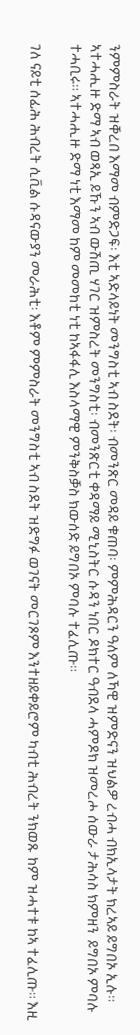ንምምስራት ዝቐረበ እማመ ብምድጋፍ፡ እቲ ኣድላይነት መንግስቲ ኣብ ስደት፡ ብመንጽር መዳይ ቁጠባ፡ ምምሕዳርን ዓለም ለኻዊ ዝምድናን ዝህልዎ ረብሓ ብክኢላታት ክረኣይ ይግበኦ ኢሉ። ኣተሓሒዙ ድማ ኣብ ወጻኢ ይኹን ኣብ ውሽጢ ሃገር ዝምስረት መንግስቲ፡ ብመንጽርቲ ቀዳማይ ሚኒስትር ሱዳን ነበር ዶክተር ዓብደላ ሓምዶክ ዝመረሖ ሰውራ ታሕሳስ ክምዘን  ይግበኦ ምባሉ ተሓቢሩ። ኣተሓሒዙ ድማ ነቲ እማመ ከም መመከቲ ነቲ ከኣፋፋሊ እስላማዊ ምንቅስቓስ ክውሰድ ይግበኦ ምባሉ ተፈሊጡ።

ገለ ናይቲ ሰፊሕ ሕብረት ሲቪል ሱዳናውያን መራሕቲ፡ እቶም ምምስራት መንግስቲ ኣብ ስደት ዝድግፉ ወገናት መርገጾም እንተዘይቀይሮም ካብቲ ሕብረት ንክወጹ ከም ዝሓተቱ ከኣ ተፈሊጡ። እዚ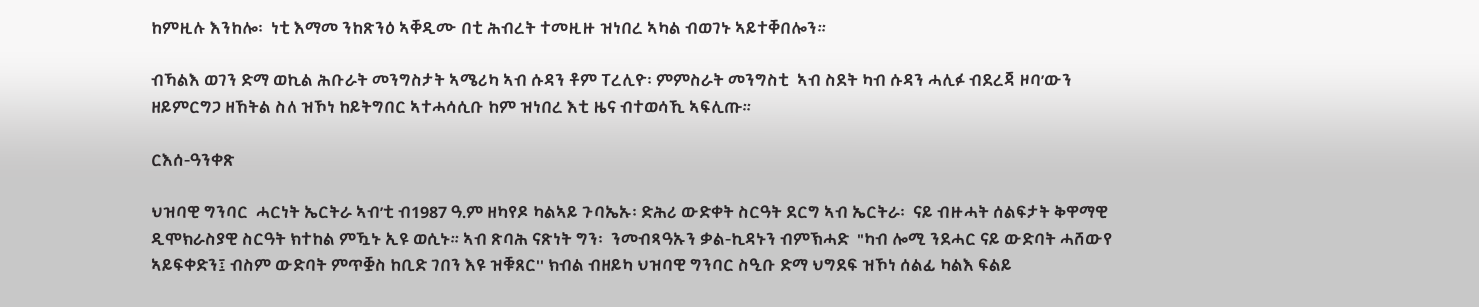ከምዚሉ እንከሎ፡  ነቲ እማመ ንከጽንዕ ኣቐዲሙ በቲ ሕብረት ተመዚዙ ዝነበረ ኣካል ብወገኑ ኣይተቐበሎን።

ብኻልእ ወገን ድማ ወኪል ሕቡራት መንግስታት ኣሜሪካ ኣብ ሱዳን ቶም ፐረሊዮ፡ ምምስራት መንግስቲ  ኣብ ስደት ካብ ሱዳን ሓሊፉ ብደረጃ ዞባ’ውን ዘይምርግጋ ዘኸትል ስለ ዝኾነ ከይትግበር ኣተሓሳሲቡ ከም ዝነበረ እቲ ዜና ብተወሳኺ ኣፍሊጡ።

ርእሰ-ዓንቀጽ

ህዝባዊ ግንባር  ሓርነት ኤርትራ ኣብ’ቲ ብ1987 ዓ.ም ዘካየዶ ካልኣይ ጉባኤኡ፡ ድሕሪ ውድቀት ስርዓት ደርግ ኣብ ኤርትራ፡  ናይ ብዙሓት ሰልፍታት ቅዋማዊ ዲሞክራስያዊ ስርዓት ክተከል ምዃኑ ኢዩ ወሲኑ። ኣብ ጽባሕ ናጽነት ግን፡  ንመብጻዓኡን ቃል-ኪዳኑን ብምኽሓድ  "ካብ ሎሚ ንደሓር ናይ ውድባት ሓሸውየ ኣይፍቀድን፤ ብስም ውድባት ምጥቛስ ከቢድ ገበን እዩ ዝቑጸር'' ክብል ብዘይካ ህዝባዊ ግንባር ስዒቡ ድማ ህግደፍ ዝኾነ ሰልፊ ካልእ ፍልይ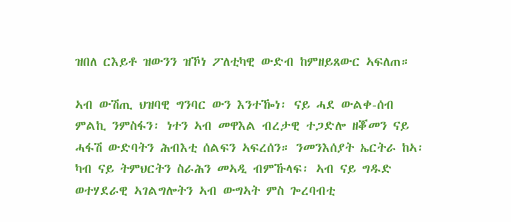ዝበለ ርእይቶ ዝውንን ዝኾነ ፖለቲካዊ ውድብ ከምዘይጸውር ኣፍለጠ።

ኣብ ውሽጢ ህዝባዊ ግንባር ውን እንተዀነ፡ ናይ ሓደ ውልቀ-ሰብ ምልኪ ንምስፋን፡ ነተን ኣብ መዋእል ብረታዊ ተጋድሎ ዘቖመን ናይ ሓፋሽ ውድባትን ሕብእቲ ሰልፍን ኣፍረሰን። ንመንእሰያት ኤርትራ ከኣ፡ ካብ ናይ ትምህርትን ስራሕን መኣዲ ብምኹላፍ፡ ኣብ ናይ ግዱድ ወተሃደራዊ ኣገልግሎትን ኣብ ውግኣት ምስ ጐረባብቲ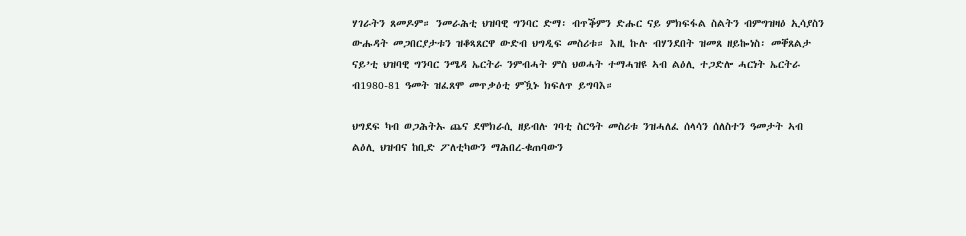ሃገራትን ጸመዶም። ንመራሕቲ ህዝባዊ ግንባር ድማ፡ ብጥቕምን ድሑር ናይ ምክፍፋል ስልትን ብምግዝዛዕ ኢሳያስን ውሑዳት መጋበርያታቱን ዝቆጻጸርዋ ውድብ ህግዲፍ መስሪቱ። እዚ ኩሉ ብሃንደበት ዝመጸ ዘይኰነስ፡ መቐጸልታ ናይ’ቲ ህዝባዊ ግንባር ንሜዳ ኤርትራ ንምብሓት ምስ ህወሓት ተማሓዝዩ ኣብ ልዕሊ ተጋድሎ ሓርነት ኤርትራ ብ1980-81 ዓመት ዝፈጸሞ መጥቃዕቲ ምዃኑ ክፍለጥ ይግባእ።

ህግደፍ ካብ ወጋሕትኡ ጨና ደሞክራሲ ዘይብሉ ገባቲ ስርዓት መስሪቱ ንዝሓለፈ ሰላሳን ሰለስተን ዓመታት ኣብ ልዕሊ ህዝብና ከቢድ ፖለቲካውን ማሕበረ-ቁጠባውን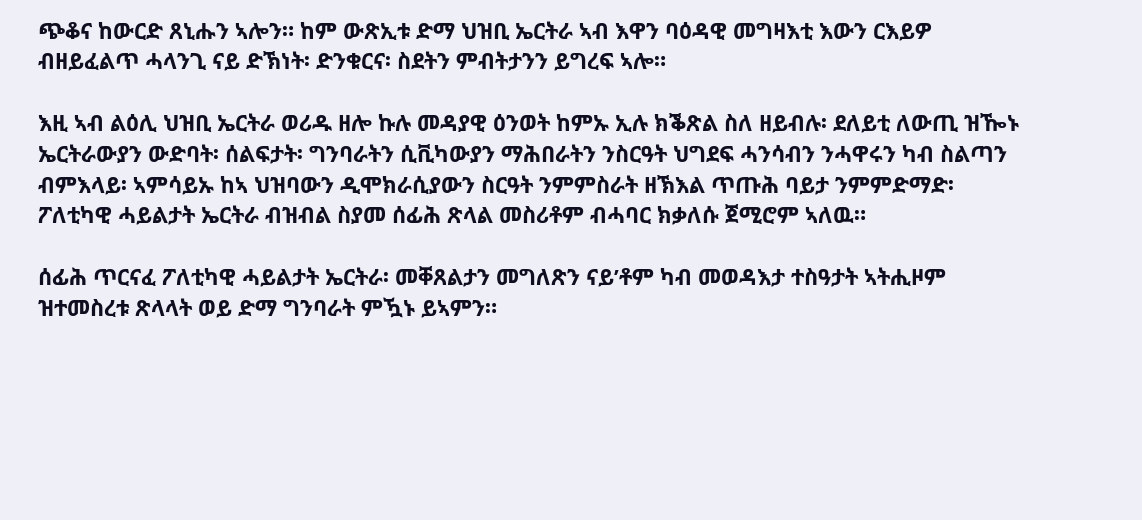ጭቆና ከውርድ ጸኒሑን ኣሎን። ከም ውጽኢቱ ድማ ህዝቢ ኤርትራ ኣብ እዋን ባዕዳዊ መግዛእቲ እውን ርእይዎ ብዘይፈልጥ ሓላንጊ ናይ ድኽነት፡ ድንቁርና፡ ስደትን ምብትታንን ይግረፍ ኣሎ።

እዚ ኣብ ልዕሊ ህዝቢ ኤርትራ ወሪዱ ዘሎ ኩሉ መዳያዊ ዕንወት ከምኡ ኢሉ ክቕጽል ስለ ዘይብሉ፡ ደለይቲ ለውጢ ዝዀኑ ኤርትራውያን ውድባት፡ ሰልፍታት፡ ግንባራትን ሲቪካውያን ማሕበራትን ንስርዓት ህግደፍ ሓንሳብን ንሓዋሩን ካብ ስልጣን ብምእላይ፡ ኣምሳይኡ ከኣ ህዝባውን ዲሞክራሲያውን ስርዓት ንምምስራት ዘኽእል ጥጡሕ ባይታ ንምምድማድ፡ ፖለቲካዊ ሓይልታት ኤርትራ ብዝብል ስያመ ሰፊሕ ጽላል መስሪቶም ብሓባር ክቃለሱ ጀሚሮም ኣለዉ።

ሰፊሕ ጥርናፈ ፖለቲካዊ ሓይልታት ኤርትራ፡ መቐጸልታን መግለጽን ናይ’ቶም ካብ መወዳእታ ተስዓታት ኣትሒዞም ዝተመስረቱ ጽላላት ወይ ድማ ግንባራት ምዃኑ ይኣምን።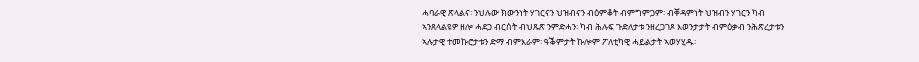ሓባራዊ ጽላልና፡ ንህሉው ክውንነት ሃገርናን ህዝብናን ብዕምቆት ብምግምጋም፡ ብቐዳምነት ህዝብን ሃገርን ካብ ኣንጸላልዩዎ ዘሎ ሓደጋ ብርሰት ብህጹጽ ንምድሓን፡ ካብ ሕሉፍ ጉድለታቱ ንዘረጋገጾ እወንታታት ብምዕቃብ ንሕጽረታቱን ኣሉታዊ ተመኩሮታቱን ድማ ብምእራም፡ ዓቕምታት ኩሎም ፖለቲካዊ ሓይልታት ኣወሃሂዱ፡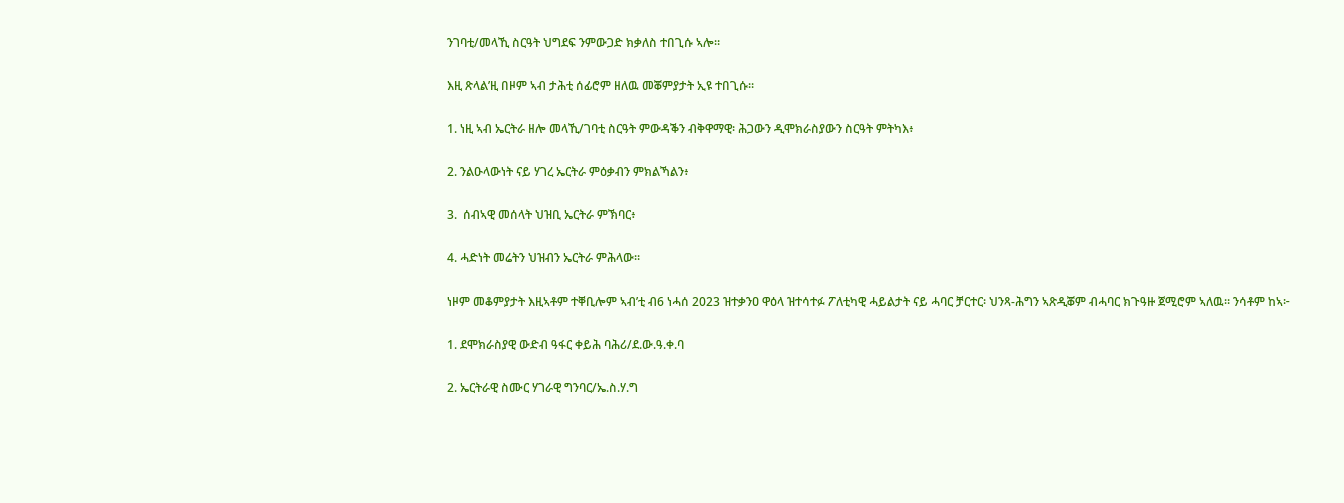ንገባቲ/መላኺ ስርዓት ህግደፍ ንምውጋድ ክቃለስ ተበጊሱ ኣሎ።

እዚ ጽላል’ዚ በዞም ኣብ ታሕቲ ሰፊሮም ዘለዉ መቖምያታት ኢዩ ተበጊሱ።

1. ነዚ ኣብ ኤርትራ ዘሎ መላኺ/ገባቲ ስርዓት ምውዳቕን ብቅዋማዊ፡ ሕጋውን ዲሞክራስያውን ስርዓት ምትካእ፥

2. ንልዑላውነት ናይ ሃገረ ኤርትራ ምዕቃብን ምክልኻልን፥

3.  ሰብኣዊ መሰላት ህዝቢ ኤርትራ ምኽባር፥

4. ሓድነት መሬትን ህዝብን ኤርትራ ምሕላው።

ነዞም መቆምያታት እዚኣቶም ተቐቢሎም ኣብ’ቲ ብ6 ነሓሰ 2023 ዝተቃንዐ ዋዕላ ዝተሳተፉ ፖለቲካዊ ሓይልታት ናይ ሓባር ቻርተር፡ ህንጻ-ሕግን ኣጽዲቖም ብሓባር ክጉዓዙ ጀሚሮም ኣለዉ። ንሳቶም ከኣ፦

1. ደሞክራስያዊ ውድብ ዓፋር ቀይሕ ባሕሪ/ደ.ው.ዓ.ቀ.ባ

2. ኤርትራዊ ስሙር ሃገራዊ ግንባር/ኤ.ስ.ሃ.ግ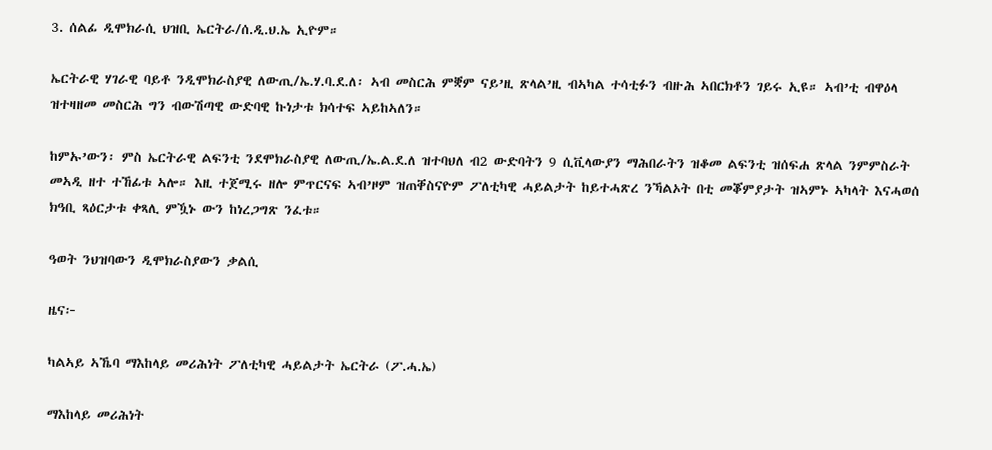3. ሰልፊ ዲሞክራሲ ህዝቢ ኤርትራ/ሰ.ዲ.ህ.ኤ ኢዮም።

ኤርትራዊ ሃገራዊ ባይቶ ንዲሞክራስያዊ ለውጢ/ኤ.ሃ.ባ.ደ.ለ፡ ኣብ መስርሕ ምቛም ናይ’ዚ ጽላል’ዚ ብኣካል ተሳቲፉን ብዙሕ ኣበርክቶን ገይሩ ኢዩ። ኣብ’ቲ ብዋዕላ ዝተዛዘመ መስርሕ ግን ብውሽጣዊ ውድባዊ ኩነታቱ ክሳተፍ ኣይከኣለን።

ከምኡ’ውን፡ ምስ ኤርትራዊ ልፍንቲ ንደሞክራስያዊ ለውጢ/ኤ.ል.ደ.ለ ዝተባህለ ብ2 ውድባትን 9 ሲቪላውያን ማሕበራትን ዝቆመ ልፍንቲ ዝሰፍሐ ጽላል ንምምስራት መኣዲ ዘተ ተኸፊቱ ኣሎ። እዚ ተጀሚሩ ዘሎ ምጥርናፍ ኣብ’ዞም ዝጠቐስናዮም ፖለቲካዊ ሓይልታት ከይተሓጽረ ንኻልኦት በቲ መቖምያታት ዝኣምኑ ኣካላት እናሓወሰ ክዓቢ ጻዕርታቱ ቀጻሊ ምዃኑ ውን ከነረጋግጽ ንፈቱ።

ዓወት ንህዝባውን ዲሞክራስያውን ቃልሲ

ዜና፦

ካልኣይ ኣኼባ ማእከላይ መሪሕነት ፖለቲካዊ ሓይልታት ኤርትራ (ፖ.ሓ.ኤ)

ማእከላይ መሪሕነት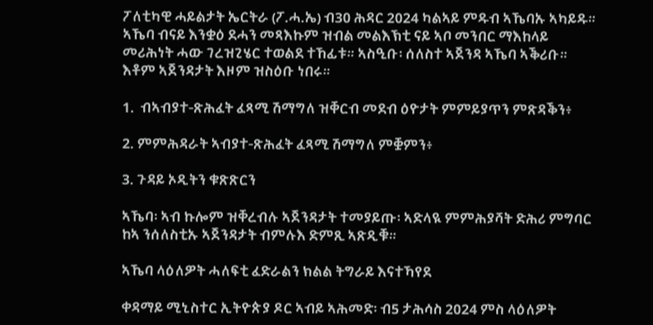ፖለቲካዊ ሓይልታት ኤርትራ (ፖ.ሓ.ኤ) ብ30 ሕዳር 2024 ካልኣይ ምዱብ ኣኼባኡ ኣካይዱ። ኣኼባ ብናይ እንቋዕ ደሓን መጻእኩም ዝብል መልእኽቲ ናይ ኣቦ መንበር ማእከላይ መሪሕነት ሓው ገረዝጊሄር ተወልደ ተኸፊቱ። ኣስዒቡ፡ ሰለስተ ኣጀንዳ ኣኼባ ኣቕሪቡ። እቶም ኣጀንዳታት እዞም ዝስዕቡ ነበሩ።

1.  ብኣብያተ-ጽሕፈት ፈጻሚ ሽማግለ ዝቐርብ መደብ ዕዮታት ምምይያጥን ምጽዳቕን፥

2. ምምሕዳራት ኣብያተ-ጽሕፈት ፈጻሚ ሽማግለ ምቛምን፥

3. ጉዳይ ኦዲትን ቁጽጽርን

ኣኼባ፡ ኣብ ኩሎም ዝቐረብሉ ኣጀንዳታት ተመያይጡ፡ ኣድላዪ ምምሕያሻት ድሕሪ ምግባር ከኣ ንሰለስቲኡ ኣጀንዳታት ብምሉእ ድምጺ ኣጽዲቑ።

ኣኼባ ላዕለዎት ሓለፍቲ ፈድራልን ክልል ትግራይ እናተኻየደ

ቀዳማይ ሚኒስተር ኢትዮጵያ ዶር ኣብይ ኣሕመድ፡ ብ5 ታሕሳስ 2024 ምስ ላዕለዎት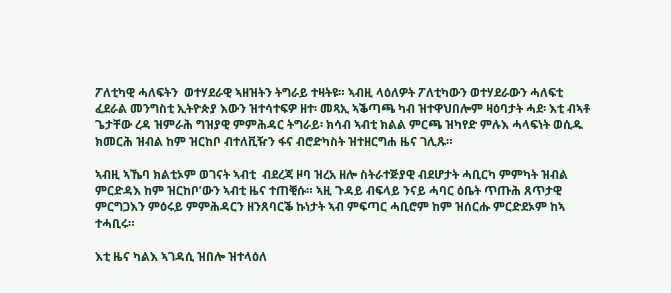ፖለቲካዊ ሓለፍትን  ወተሃደራዊ ኣዘዝትን ትግራይ ተዛትዩ። ኣብዚ ላዕለዎት ፖለቲካውን ወተሃደራውን ሓለፍቲ ፈደራል መንግስቲ ኢትዮጵያ እውን ዝተሳተፍዎ ዘተ፡ መጻኢ ኣቕጣጫ ካብ ዝተዋህበሎም ዛዕባታት ሓደ፡ እቲ ብኣቶ ጌታቸው ረዳ ዝምራሕ ግዝያዊ ምምሕዳር ትግራይ፡ ክሳብ ኣብቲ ክልል ምርጫ ዝካየድ ምሉእ ሓላፍነት ወሲዱ ክመርሕ ዝብል ከም ዝርከቦ ብተለቪዥን ፋና ብሮድካስት ዝተዘርግሐ ዜና ገሊጹ።

ኣብዚ ኣኼባ ክልቲኦም ወገናት ኣብቲ  ብደረጃ ዞባ ዝረአ ዘሎ ስትራተጅያዊ ብደሆታት ሓቢርካ ምምካት ዝብል ምርድዳእ ከም ዝርከቦ’ውን ኣብቲ ዜና ተጠቒሱ። ኣዚ ጉዳይ ብፍላይ ንናይ ሓባር ዕቤት ጥጡሕ ጸጥታዊ ምርግጋእን ምዕሩይ ምምሕዳርን ዘንጸባርቕ ኩነታት ኣብ ምፍጣር ሓቢሮም ከም ዝሰርሑ ምርድደኦም ከኣ  ተሓቢሩ።

እቲ ዜና ካልእ ኣገዳሲ ዝበሎ ዝተላዕለ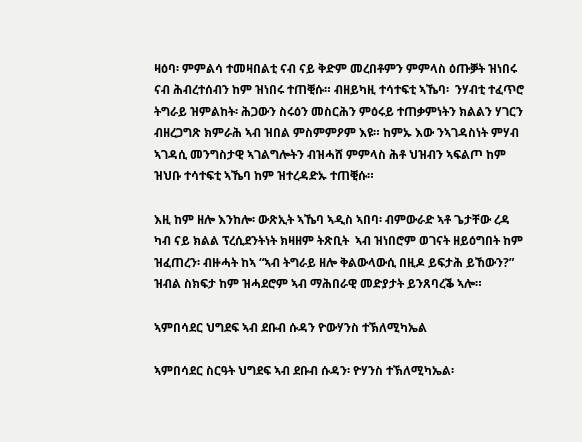ዛዕባ፡ ምምልሳ ተመዛበልቲ ናብ ናይ ቅድም መረበቶምን ምምላስ ዕጡቓት ዝነበሩ ናብ ሕብረተሰብን ከም ዝነበሩ ተጠቒሱ። ብዘይካዚ ተሳተፍቲ ኣኼባ፡  ንሃብቲ ተፈጥሮ ትግራይ ዝምልከት፡ ሕጋውን ስሩዕን መስርሕን ምዕሩይ ተጠቃምነትን ክልልን ሃገርን ብዘረጋግጽ ክምራሕ ኣብ ዝበል ምስምምዖም እዩ። ከምኡ እው ንኣገዳስነት ምሃብ ኣገዳሲ መንግስታዊ ኣገልግሎትን ብዝሓሸ ምምላስ ሕቶ ህዝብን ኣፍልጦ ከም ዝህቡ ተሳተፍቲ ኣኼባ ከም ዝተረዳድኡ ተጠቒሱ።

እዚ ከም ዘሎ እንከሎ፡ ውጽኢት ኣኼባ ኣዲስ ኣበባ፡ ብምውራድ ኣቶ ጌታቸው ረዳ ካብ ናይ ክልል ፕረሲደንትነት ክዛዘም ትጽቢት  ኣብ ዝነበሮም ወገናት ዘይዕግበት ከም ዝፈጠረን፡ ብዙሓት ከኣ “ኣብ ትግራይ ዘሎ ቅልውላውሲ በዚዶ ይፍታሕ ይኸውን?” ዝብል ስክፍታ ከም ዝሓደሮም ኣብ ማሕበራዊ መድያታት ይንጸባረቕ ኣሎ።

ኣምበሳደር ህግደፍ ኣብ ደቡብ ሱዳን ዮውሃንስ ተኽለሚካኤል

ኣምበሳደር ስርዓት ህግደፍ ኣብ ደቡብ ሱዳን፡ ዮሃንስ ተኽለሚካኤል፡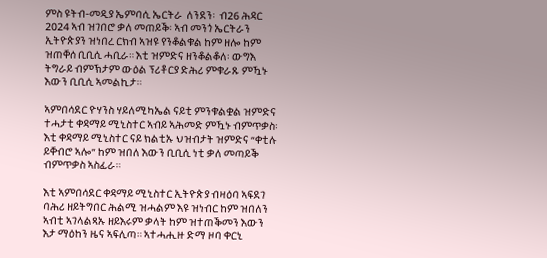ምስ ዩትብ-መዲያ ኤምባሲ ኤርትራ  ለንደን፡  ብ26 ሕዳር 2024 ኣብ ዝገበሮ ቃለ መጠይቕ፡ ኣብ መንጎ ኤርትራን ኢትዮጵያን ዝነበረ ርክብ ኣዝዩ የንቆልቁል ከም ዘሎ ከም ዝጠቐሰ ቢቢሲ ሓቢራ። እቲ ዝምድና ዘንቆልቆለ፡ ውግእ ትግራይ ብምኽታም ውዕል ፕሪቶርያ ድሕሪ ምቁራጹ ምዃኑ እውን ቢቢሲ ኣመልኪታ።

ኣምበሳደር ዮሃንስ ሃይለሚካኤል ናይቲ ምንቁልቋል ዝምድና ተሓታቲ ቀዳማይ ሚኒስተር ኣብይ ኣሕመድ ምዃኑ ብምጥቃስ፡ እቲ ቀዳማይ ሚኒስተር ናይ ክልቲኡ ህዝብታት ዝምድና “ቀቲሉ ይቐብሮ ኣሎ” ከም ዝበለ እውን ቢቢሲ ነቲ ቃለ መጣይቕ ብምጥቃስ ኣስፊራ።

እቲ ኣምበሳደር ቀዳማይ ሚኒስተር ኢትዮጵያ ብዛዕባ ኣፍደገ ባሕሪ ዘይትግበር ሕልሚ ዝሓልም እዩ ዝነብር ከም ዝበለን ኣብቲ ኣገላልጻኡ ዘይእሩም ቃላት ከም ዝተጠቕመን እውን እታ ማዕከን ዜና ኣፍሊጣ። ኣተሓሒዙ ድማ ዞባ ቀርኒ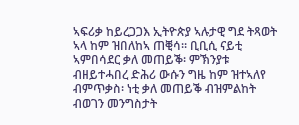ኣፍሪቃ ከይረጋጋእ ኢትዮጵያ ኣሉታዊ ግደ ትጻወት ኣላ ከም ዝበለከኣ ጠቒሳ። ቢቢሲ ናይቲ ኣምበሳደር ቃለ መጠይቕ፡ ምኽንያቱ ብዘይተሓበረ ድሕሪ ውሱን ግዜ ከም ዝተኣለየ ብምጥቃስ፡ ነቲ ቃለ መጠይቕ ብዝምልከት ብወገን መንግስታት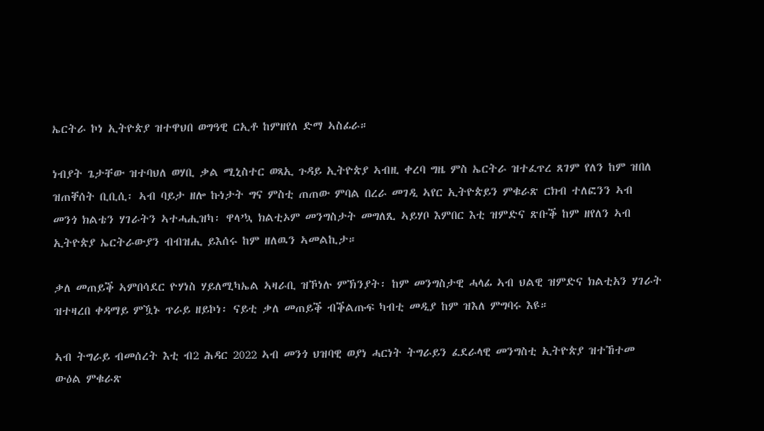ኤርትራ ኮነ ኢትዮጵያ ዝተዋህበ ወግዓዊ ርኢቶ ከምዘየለ ድማ ኣስፊራ።

ነብያት ጌታቸው ዝተባህለ ወሃቢ ቃል ሚኒስተር ወጻኢ ጉዳይ ኢትዮጵያ ኣብዚ ቀረባ ግዜ ምስ ኤርትራ ዝተፈጥረ ጸገም የለን ከም ዝበለ ዝጠቐሰት ቢቢሲ፡ ኣብ ባይታ ዘሎ ኩነታት ግና ምስቲ ጠጠው ምባል በረራ መገዲ ኣየር ኢትዮጵይን ምቁራጽ ርክብ ተለፎንን ኣብ መንጎ ክልቴን ሃገራትን ኣተሓሒዝካ፡ ዋላ’ኳ ክልቲኦም መንግስታት መግለጺ ኣይሃቦ እምበር እቲ ዝምድና ጽቡቕ ከም ዘየለን ኣብ ኢትዮጵያ ኤርትራውያን ብብዝሒ ይእሰሩ ከም ዘለዉን ኣመልኪታ።

ቃለ መጠይቕ ኣምበሳደር ዮሃነስ ሃይለሚካኤል ኣዛራቢ ዝኾነሉ ምኽንያት፡ ከም መንግስታዊ ሓላፊ ኣብ ህልዊ ዝምድና ክልቲአን ሃገራት ዝተዛረበ ቀዳማይ ምዃኑ ጥራይ ዘይኮነ፡ ናይቲ ቃለ መጠይቕ ብቕልጡፍ ካብቲ መዲያ ከም ዝእለ ምግባሩ እዩ።

ኣብ ትግራይ ብመሰረት እቲ ብ2 ሕዳር 2022 ኣብ መንጎ ህዝባዊ ወያነ ሓርነት ትግራይን ፈደራላዊ መንግስቲ ኢትዮጵያ ዝተኸተመ ውዕል ምቁራጽ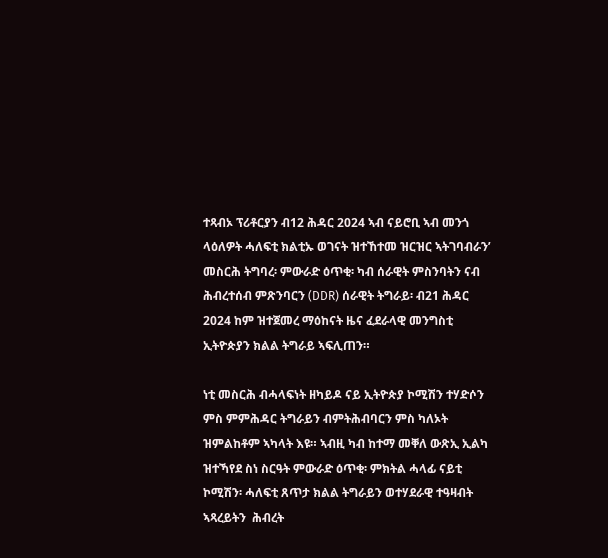ተጻብኦ ፕሪቶርያን ብ12 ሕዳር 2024 ኣብ ናይሮቢ ኣብ መንጎ ላዕለዎት ሓለፍቲ ክልቲኡ ወገናት ዝተኸተመ ዝርዝር ኣትገባብራን’ መስርሕ ትግባረ፡ ምውራድ ዕጥቂ፡ ካብ ሰራዊት ምስንባትን ናብ ሕብረተሰብ ምጽንባርን (DDR) ሰራዊት ትግራይ፡ ብ21 ሕዳር 2024 ከም ዝተጀመረ ማዕከናት ዜና ፈደራላዊ መንግስቲ ኢትዮጵያን ክልል ትግራይ ኣፍሊጠን።

ነቲ መስርሕ ብሓላፍነት ዘካይዶ ናይ ኢትዮጵያ ኮሚሽን ተሃድሶን ምስ ምምሕዳር ትግራይን ብምትሕብባርን ምስ ካለኦት ዝምልከቶም ኣካላት እዩ። ኣብዚ ካብ ከተማ መቐለ ውጽኢ ኢልካ ዝተኻየደ ስነ ስርዓት ምውራድ ዕጥቂ፡ ምክትል ሓላፊ ናይቲ ኮሚሽን፡ ሓለፍቲ ጸጥታ ክልል ትግራይን ወተሃደራዊ ተዓዛብት ኣጻረይትን  ሕብረት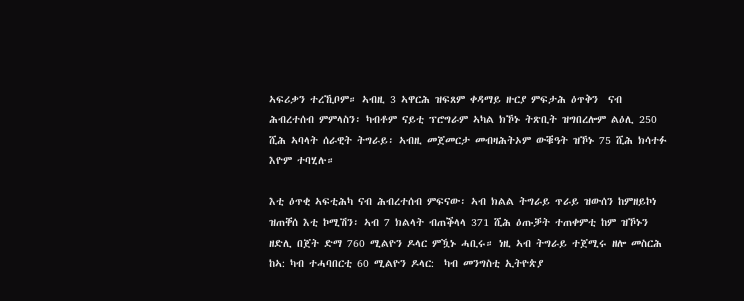ኣፍሪቃን ተረኺቦም። ኣብዚ 3 ኣዋርሕ ዝፍጸም ቀዳማይ ዙርያ ምፍታሕ ዕጥቅን  ናብ ሕብረተሰብ ምምላስን፡ ካብቶም ናይቲ ፕሮግራም ኣካል ክኾኑ ትጽቢት ዝግበረሎም ልዕሊ 250 ሺሕ ኣባላት ሰራዊት ትግራይ፡ ኣብዚ መጀመርታ መብዛሕትኦም ውቑዓት ዝኾኑ 75 ሺሕ ክሳተፉ እዮም ተባሂሉ።

እቲ ዕጥቂ ኣፍቲሕካ ናብ ሕብረተሰብ ምፍናው፡ ኣብ ክልል ትግራይ ጥራይ ዝውሰን ከምዘይኮነ ዝጠቐሰ እቲ ኮሚሽን፡ ኣብ 7 ክልላት ብጠቕላላ 371 ሺሕ ዕጡቓት ተጠቀምቲ ከም ዝኾኑን ዘድሊ በጀት ድማ 760 ሚልዮን ዶላር ምዃኑ ሓቢሩ። ነዚ ኣብ ትግራይ ተጀሚሩ ዘሎ መስርሕ ከኣ: ካብ ተሓባበርቲ 60 ሚልዮን ዶላር:  ካብ መንግስቲ ኢትዮጵያ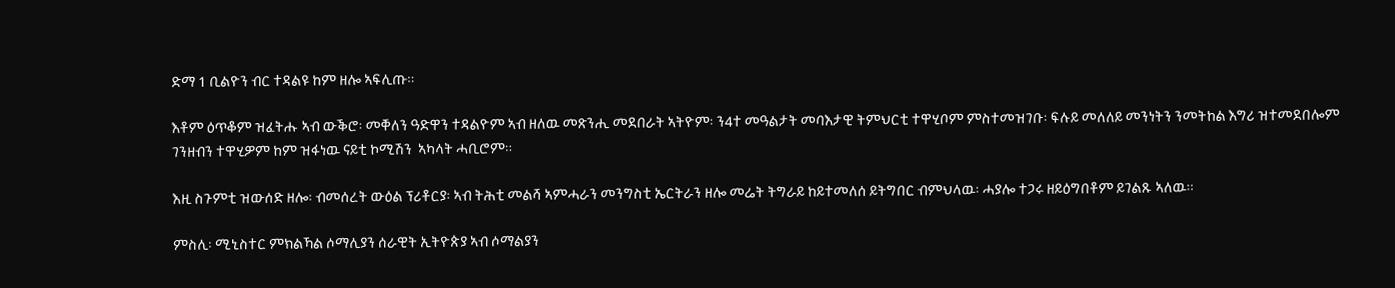ድማ 1 ቢልዮን ብር ተዳልዩ ከም ዘሎ ኣፍሊጡ።

እቶም ዕጥቆም ዝፈትሑ ኣብ ውቕሮ፡ መቐለን ዓድዋን ተዳልዮም ኣብ ዘለዉ መጽንሒ መደበራት ኣትዮም፡ ን4ተ መዓልታት መባእታዊ ትምህርቲ ተዋሂቦም ምስተመዝገቡ፡ ፍሉይ መለለይ መንነትን ንመትከል እግሪ ዝተመደበሎም ገንዘብን ተዋሂዎም ከም ዝፋነዉ ናይቲ ኮሚሽን  ኣካላት ሓቢሮም።

እዚ ስጉምቲ ዝውሰድ ዘሎ፡ ብመሰረት ውዕል ፕሪቶርያ፡ ኣብ ትሕቲ መልሻ ኣምሓራን መንግስቲ ኤርትራን ዘሎ መሬት ትግራይ ከይተመለሰ ይትግበር ብምህላዉ፡ ሓያሎ ተጋሩ ዘይዕግበቶም ይገልጹ ኣለዉ።

ምስሊ፡ ሚኒስተር ምክልኻል ሶማሊያን ሰራዊት ኢትዮጵያ ኣብ ሶማልያን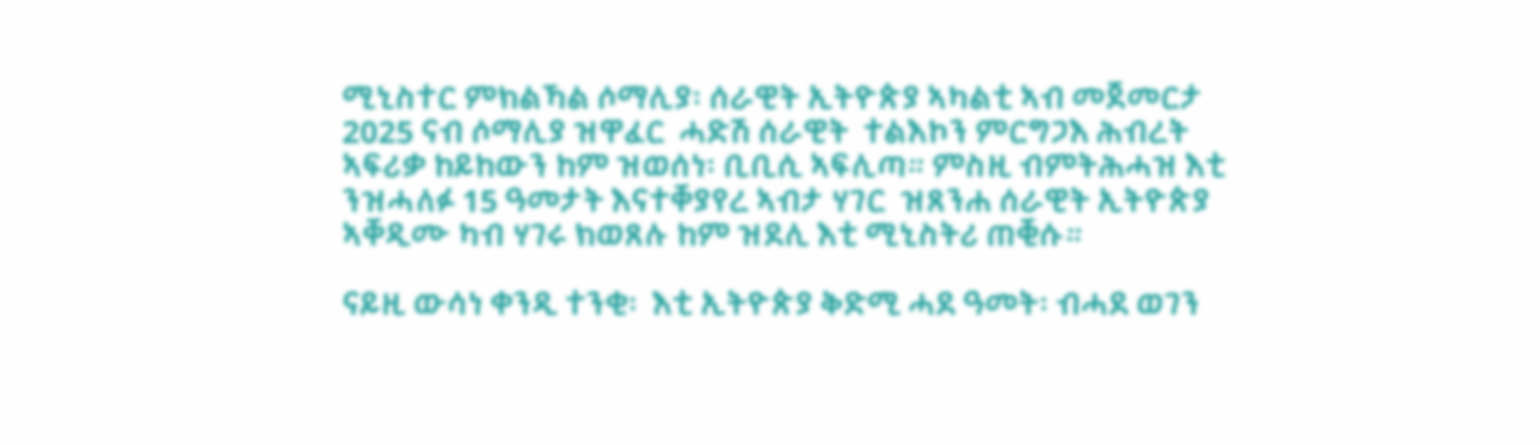ሚኒስተር ምክልኻል ሶማሊያ፡ ሰራዊት ኢትዮጵያ ኣካልቲ ኣብ መጀመርታ 2025 ናብ ሶማሊያ ዝዋፈር  ሓድሽ ሰራዊት  ተልእኮን ምርግጋእ ሕብረት ኣፍሪቃ ከይከውን ከም ዝወሰነ፡ ቢቢሲ ኣፍሊጣ። ምስዚ ብምትሕሓዝ እቲ ንዝሓለፉ 15 ዓመታት እናተቐያየረ ኣብታ ሃገር  ዝጸንሐ ሰራዊት ኢትዮጵያ ኣቐዲሙ ካብ ሃገሩ ክወጸሉ ከም ዝደሊ እቲ ሚኒስትሪ ጠቒሱ።

ናይዚ ውሳነ ቀንዲ ተንቂ፡  እቲ ኢትዮጵያ ቅድሚ ሓደ ዓመት፡ ብሓደ ወገን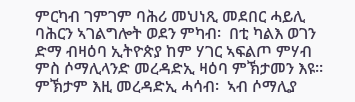ምርካብ ገምገም ባሕሪ መህነጺ መደበር ሓይሊ ባሕርን ኣገልግሎት ወደን ምካብ፡  በቲ ካልእ ወገን ድማ ብዛዕባ ኢትዮጵያ ከም ሃገር ኣፍልጦ ምሃብ ምስ ሶማሊላንድ መረዳድኢ ዛዕባ ምኽታመን እዩ። ምኽታም እዚ መረዳድኢ ሓሳብ፡  ኣብ ሶማሊያ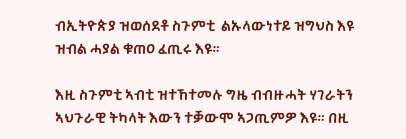ብኢትዮጵያ ዝወሰደቶ ስጉምቲ  ልኡላውነተይ ዝግህስ እዩ ዝብል ሓያል ቁጠዐ ፈጢሩ እዩ።

እዚ ስጉምቲ ኣብቲ ዝተኸተመሉ ግዜ ብብዙሓት ሃገራትን ኣህጉራዊ ትካላት እውን ተቓውሞ ኣጋጢምዎ እዩ። በዚ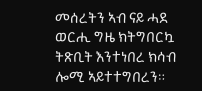መሰረትን ኣብ ናይ ሓደ ወርሒ ግዜ ክትግበርኳ ትጽቢት እንተነበረ ክሳብ ሎሚ ኣይተተግበረን።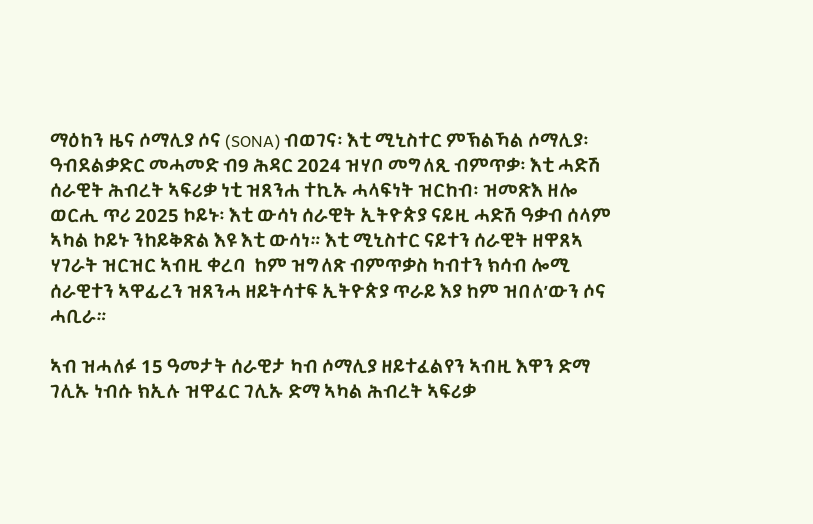ማዕከን ዜና ሶማሊያ ሶና (SONA) ብወገና፡ እቲ ሚኒስተር ምኽልኻል ሶማሊያ፡ ዓብደልቃድር መሓመድ ብ9 ሕዳር 2024 ዝሃቦ መግለጺ ብምጥቃ፡ እቲ ሓድሽ ሰራዊት ሕብረት ኣፍሪቃ ነቲ ዝጸንሐ ተኪኡ ሓላፍነት ዝርከብ፡ ዝመጽእ ዘሎ ወርሒ ጥሪ 2025 ኮይኑ፡ እቲ ውሳነ ሰራዊት ኢትዮጵያ ናይዚ ሓድሽ ዓቃብ ሰላም ኣካል ኮይኑ ንከይቅጽል እዩ እቲ ውሳነ። እቲ ሚኒስተር ናይተን ሰራዊት ዘዋጸኣ ሃገራት ዝርዝር ኣብዚ ቀረባ  ከም ዝግለጽ ብምጥቃስ ካብተን ክሳብ ሎሚ ሰራዊተን ኣዋፊረን ዝጸንሓ ዘይትሳተፍ ኢትዮጵያ ጥራይ እያ ከም ዝበለ’ውን ሶና ሓቢራ።

ኣብ ዝሓለፉ 15 ዓመታት ሰራዊታ ካብ ሶማሊያ ዘይተፈልየን ኣብዚ እዋን ድማ ገሊኡ ነብሱ ክኢሉ ዝዋፈር ገሊኡ ድማ ኣካል ሕብረት ኣፍሪቃ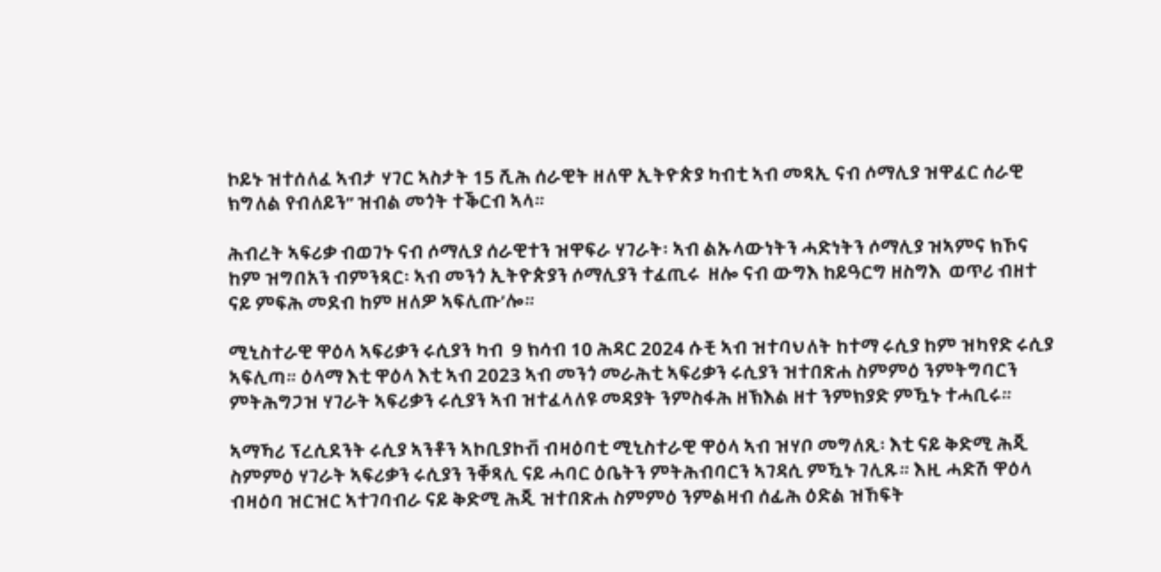ኮይኑ ዝተሰለፈ ኣብታ ሃገር ኣስታት 15 ሺሕ ሰራዊት ዘለዋ ኢትዮጵያ ካብቲ ኣብ መጻኢ ናብ ሶማሊያ ዝዋፈር ሰራዊ ክግለል የብለይን” ዝብል መጎት ተቕርብ ኣላ።

ሕብረት ኣፍሪቃ ብወገኑ ናብ ሶማሊያ ሰራዊተን ዝዋፍራ ሃገራት፡ ኣብ ልኡላውነትን ሓድነትን ሶማሊያ ዝኣምና ክኾና ከም ዝግበአን ብምንጻር፡ ኣብ መንጎ ኢትዮጵያን ሶማሊያን ተፈጢሩ  ዘሎ ናብ ውግእ ከይዓርግ ዘስግእ  ወጥሪ ብዘተ ናይ ምፍሕ መደብ ከም ዘለዎ ኣፍሊጡ’ሎ።

ሚኒስተራዊ ዋዕላ ኣፍሪቃን ሩሲያን ካብ  9 ክሳብ 10 ሕዳር 2024 ሱቺ ኣብ ዝተባህለት ከተማ ሩሲያ ከም ዝካየድ ሩሲያ ኣፍሊጣ። ዕላማ እቲ ዋዕላ እቲ ኣብ 2023 ኣብ መንጎ መራሕቲ ኣፍሪቃን ሩሲያን ዝተበጽሐ ስምምዕ ንምትግባርን ምትሕግጋዝ ሃገራት ኣፍሪቃን ሩሲያን ኣብ ዝተፈላለዩ መዳያት ንምስፋሕ ዘኽእል ዘተ ንምክያድ ምዃኑ ተሓቢሩ።

ኣማኻሪ ፕረሲደንት ሩሲያ ኣንቶን ኣኮቢያኮቭ ብዛዕባቲ ሚኒስተራዊ ዋዕላ ኣብ ዝሃቦ መግለጺ፡ እቲ ናይ ቅድሚ ሕጂ ስምምዕ ሃገራት ኣፍሪቃን ሩሲያን ንቐጻሊ ናይ ሓባር ዕቤትን ምትሕብባርን ኣገዳሲ ምዃኑ ገሊጹ። እዚ ሓድሽ ዋዕላ ብዛዕባ ዝርዝር ኣተገባብራ ናይ ቅድሚ ሕጂ ዝተበጽሐ ስምምዕ ንምልዛብ ሰፊሕ ዕድል ዝኸፍት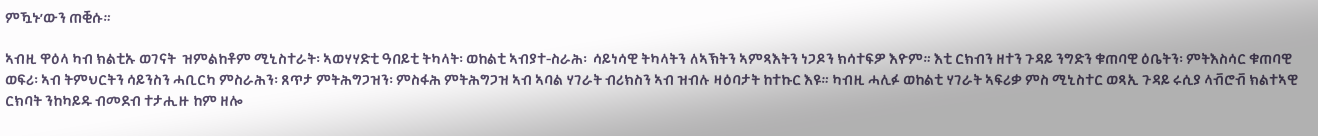ምዃኑ’ውን ጠቒሱ።

ኣብዚ ዋዕላ ካብ ክልቲኡ ወገናት  ዝምልከቶም ሚኒስተራት፡ ኣወሃሃድቲ ዓበይቲ ትካላት፡ ወከልቲ ኣብያተ-ስራሕ፡  ሳይነሳዊ ትካላትን ለኣኽትን ኣምጻእትን ነጋዶን ክሳተፍዎ እዮም። እቲ ርክብን ዘተን ጉዳይ ንግድን ቁጠባዊ ዕቤትን፡ ምትእስሳር ቁጠባዊ ወፍሪ፡ ኣብ ትምህርትን ሳይንስን ሓቢርካ ምስራሕን፡ ጸጥታ ምትሕግጋዝን፡ ምስፋሕ ምትሕግጋዝ ኣብ ኣባል ሃገራት ብሪክስን ኣብ ዝብሉ ዛዕባታት ከተኩር እዩ። ካብዚ ሓሊፉ ወከልቲ ሃገራት ኣፍሪቃ ምስ ሚኒስተር ወጻኢ ጉዳይ ሩሲያ ላቭሮቭ ክልተኣዊ ርክባት ንከካይዱ ብመደብ ተታሒዙ ከም ዘሎ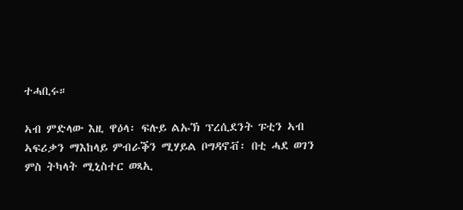ተሓቢሩ።

ኣብ ምድላው እዚ ዋዕላ፡ ፍሉይ ልኡኽ ፕረሲደንት ፑቲን ኣብ ኣፍሪቃን ማእከላይ ምብራቕን ሚሃይል ቦግዳኖቭ፡ በቲ ሓደ ወገን ምስ ትካላት ሚኒስተር ወጻኢ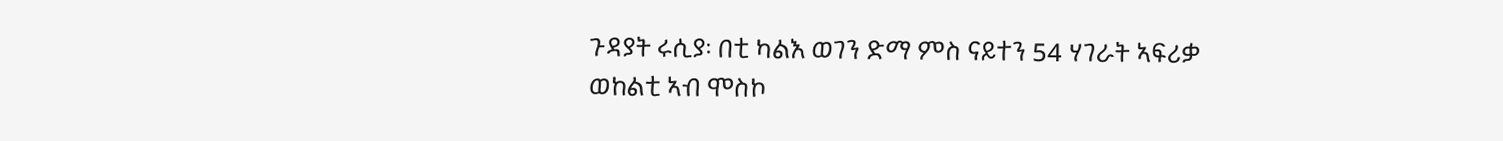ጉዳያት ሩሲያ፡ በቲ ካልእ ወገን ድማ ምስ ናይተን 54 ሃገራት ኣፍሪቃ ወከልቲ ኣብ ሞስኮ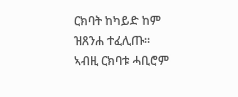ርክባት ከካይድ ከም ዝጸንሐ ተፈሊጡ። ኣብዚ ርክባቱ ሓቢሮም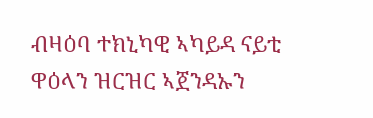ብዛዕባ ተክኒካዊ ኣካይዳ ናይቲ ዋዕላን ዝርዝር ኣጀንዳኡን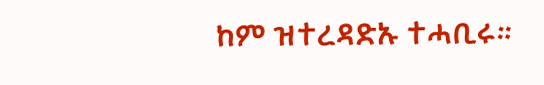ከም ዝተረዳድኡ ተሓቢሩ።